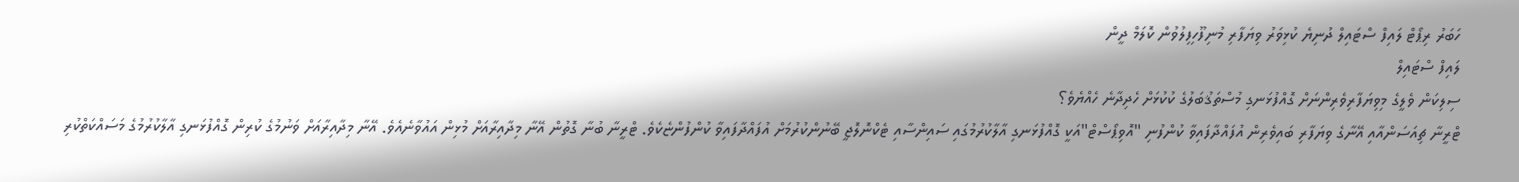ހަބަރު ރިޕޯޓް ލައިފް ސްޓައިލް ދުނިޔެ ކުޅިވަރު ވިޔަފާރި މުނިފޫހިފިލުވުން ކޮލަމް ދީން
ލައިފް ސްޓައިލް
ސިލިކަން ވެލީގެ މިވިޔަފާރިވެރިންނަށް ގޮއްފުޅަނގި މުސްތަޤުބަލުގެ ކުކުޅަށް ހެދިދާނެ ހެއްޔެވެ؟
ޓްރީނާ ޗިއަސަންއާއި އޭނާގެ ވިޔަފާރި ބައިވެރިން އުފައްދާފައިވާ ކުންފުނި "އޮވިޕޯސްޓް"އަކީ ގޮއްފުޅަނގި އާލާކުރުމުގައި ސައިންސާއި ޓެކްނޮލޮޖީ ބޭނުންކުރުމަށް އުފައްދާފައިވާ ކުންފުންޏެކެވެ. ޓްރީނާ ބުނާ ގޮތުން އޭނާ މިދާއިރާއަށް މުޅިން އައުވާނެއެވެ. އޭނާ މިދާއިރާއަށް ވަނުމުގެ ކުރިން ގޮއްފުޅަނގި އާލާކުރުމުގެ މަސައްކަތްކުރި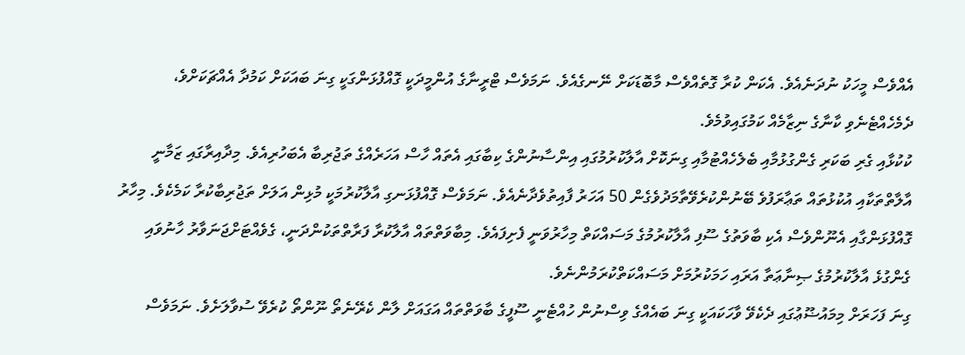އެއްވެސް މީހަކު ނުދަނެއެވެ. އެކަން ކުރާ ގޮތެއްވެސް މާބޮޑަކަށް ނޭނގެއެވެ. ނަމަވެސް ޓްރީނާގެ އުންމީދަކީ ގޮއްފުޅަންގަކީ ގިނަ ބައަކަށް ކަމުދާ އެއްޗަކަށްވެ، ދެމެހެއްޓެނެވި ކާނާގެ ނިޒާމެއް ކަމުގައިވުމެވެ.
ކުކުޅާއި ގެރި ބަކަރި ގެންގުޅުމާއި ބެލެހެއްޓުމާއި ގިނަކޮށް އާލާކުރުމުގައި އިންސާނުންގެ ކިބާގައި އެތައް ހާސް އަހަރެއްގެ ތަޖުރިބާ އެބަހުރިއެވެ. މިދާއިރާގައި ޒަމާނީ އާލާތްތަކާއި އުކުޅުތައް ތަޢާރަފުވެ ބޭނުންކުރެވޭތާމަދުވެގެން 50 އަހަރު ފާއިތުވެދާނެއެވެ. ނަމަވެސް ގޮއްފުޅަނގި އާލާކުރުމަކީ މުޅިން އަލަށް ތަޖުރިބާކުރާ ކަމެކެވެ. މިހާރު ގޮއްފުޅަންގާއި އެނޫންވެސް އެކި ބާވަތުގެ ސޫފި އާލާކުރުމުގެ މަސައްކަތް މިހާރުވަނީ ފެށިފައެވެ. މިބާވަތްތައް އާލާކުރާ ފަރާތްތަކުންދަނީ، ގެވެއްޓަށްޖަނަވާރު ހާނުވައި ގެންގުޅެ އާލާކުރުމުގެ ޞިނާޢަތާ އަރައި ހަމަކުރުމަށް މަސައްކަތްކުރަމުންނެވެ.
ގިނަ ފަހަރަށް މިމައުޟޫޢުގައި ދެކެވޭ ވާހަކައަކީ ގިނަ ބައެއްގެ ވިސްނުން ހުއްޓެނީ ސޫފީގެ ބާވަތްތައް އަގައަށް ލާން ކެރޭނެތޯ ނޫންތޯ ކުރެވޭ ސުވާލަށެވެ. ނަމަވެސް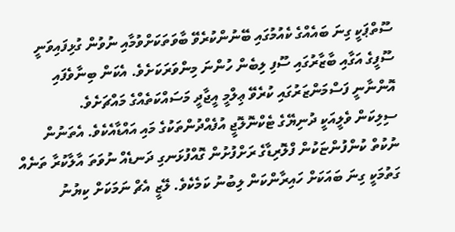ސޫތްޕަކީ ގިނަ ބައެއްގެ ކެއުމުގައި ބޭނުންކުރެވޭ ބާވަތަކަށްވުމާއި ނުވުން ގުޅިފައިވަނީ ސޫފީގެ އަގާއި ބާޒާރުގައި ސޫފި ލިބެން ހުންނަ މިންވަރަކަށެވެ. އެކަން ބިނާވެފައި އޮންނާނީ ފަސްމަންޒަރުގައި ކުރެވޭ ޢިލްމީ އީޖާދީ މަސައްކަތެއްގެ މައްޗަށެވެ.
ސިލިކަން ވެލީއަކީ ދުނިޔޭގެ ޓެކްނޮލޮޖީ އުފެއްދުންތަކުގެ މައި އައްޑާއެކެވެ. އެތަނުން ނުކުތް ކުންފުންޏަކުން ފްލޮރިޑާގެ ރަށްފުށުން ގޮއްފުޅަނގި ދަނޑެއް ނުވަތަ އާލާކުރާ ތަނެއް ގަތުމަކީ ގިނަ ބައަކަށް ހައިރާންކަން ލިބުނު ކަމެކެވެ. ލޭޒީ އެޗް ނަމަކަށް ކިޔުނު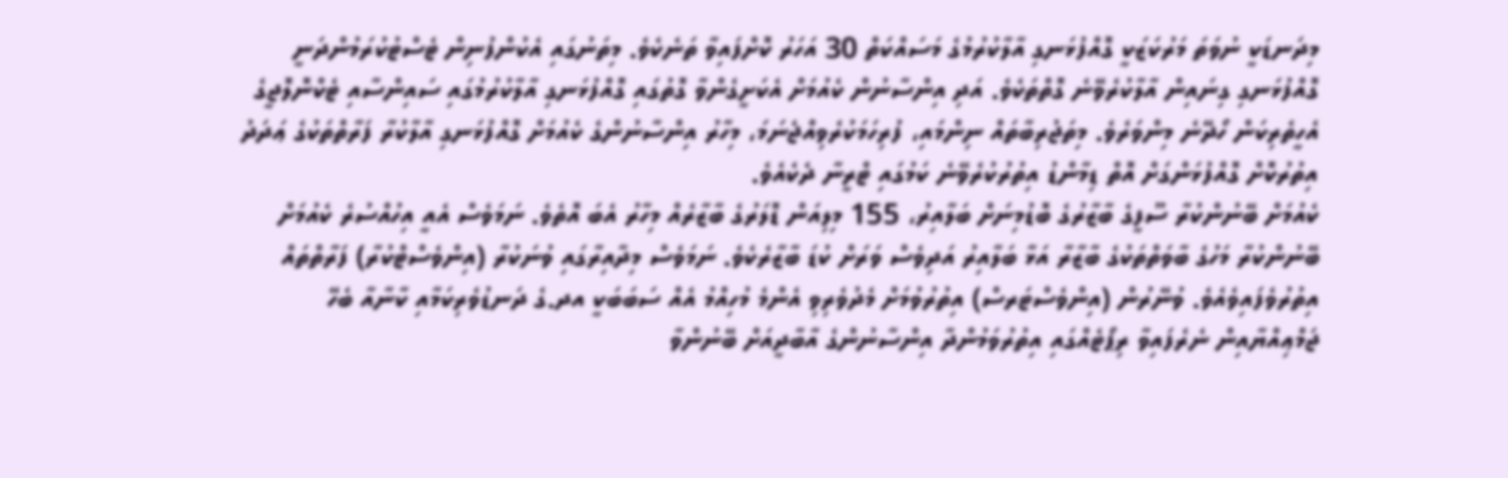މިދަނޑަކީ ނުވަތަ މަރުކަޒަކީ ގޮއްފުޅަނގި އާލާކުރުމުގެ މަސައްކަތް 30 އަހަރު ކޮށްފައިވާ ތަނެކެވެ. މިތަނުގައި އެކުންފުނިން ޓެސްޓުކުރަމުންދަނީ ގޮއްފުޅަނގި ގިނައިން އާލާކުރެވޭނެ ގޮތްތަކެވެ. އަދި އިންސާނުން ކެއުމަށް އެކަށީގެންވާ ގޮތުގައި ގޮއްފުޅަނގި އާލާކުރުމުގައި ސައިންސާއި ޓެކްނޮލޮޖީގެ އެހީތެރިކަން ހޯދޭނެ މިންވަރެވެ. މިތަޖުރިބާތައް ނިންމައި، ފުރިހަމަކުރެވިއްޖެނަމަ، މިހާރު އިންސާނުންގެ ކެއުމަށް ގޮއްފުޅަނގި އާލާކުރާ ފަރާތްތަކުގެ ޢަދަދު އިތުރުކޮށް ގޮއްފުޅަންގަށް އޮތް ޑިމާންޑު އިތުރުކުރެވޭނެ ކަމުގައި ޓްރީނާ ދެކެއެވެ.
ކެއުމަށް ބޭނުންކުރާ ސޫފީގެ ބާޒާރުގެ ބޮޑުމިނަށް ބަލާއިރު، 155 މިލިއަން ޑޮލަރުގެ ބާޒާރެއް މިހާރު އެބަ އޮތެވެ. ނަމަވެސް އެއީ އިހުއްސުރެ ކެއުމަށް ބޭނުންކުރާ މަހުގެ ބާވަތްތަކުގެ ބާޒާރާ އަޅާ ބަލާއިރު އަދިވެސް ވަރަށް ކުޑަ ބާޒާރެކެވެ. ނަމަވެސް މިދާއިރާގައި ވުނަކުރާ (އިންވެސްޓްކުރާ) ފަރާތްތައް އިތުރުވެފައިވެއެވެ. ވުނޭރުން (އިންވެސްޓަރސް) އިތުރުވުމަށް މެދުވެރިވި އެންމެ މުހިއްމު އެއް ސަބަބަކީ އދ.ގެ ދަނޑުވެރިކަމާއި ކާނާއާ ބެހޭ ޖަމްޢިއްޔާއިން ނެރެފައިވާ ރިޕޯޓެއްގައި އިތުރުވަމުންދާ އިންސާނުންގެ އާބާދީއަށް ބޭނުންވާ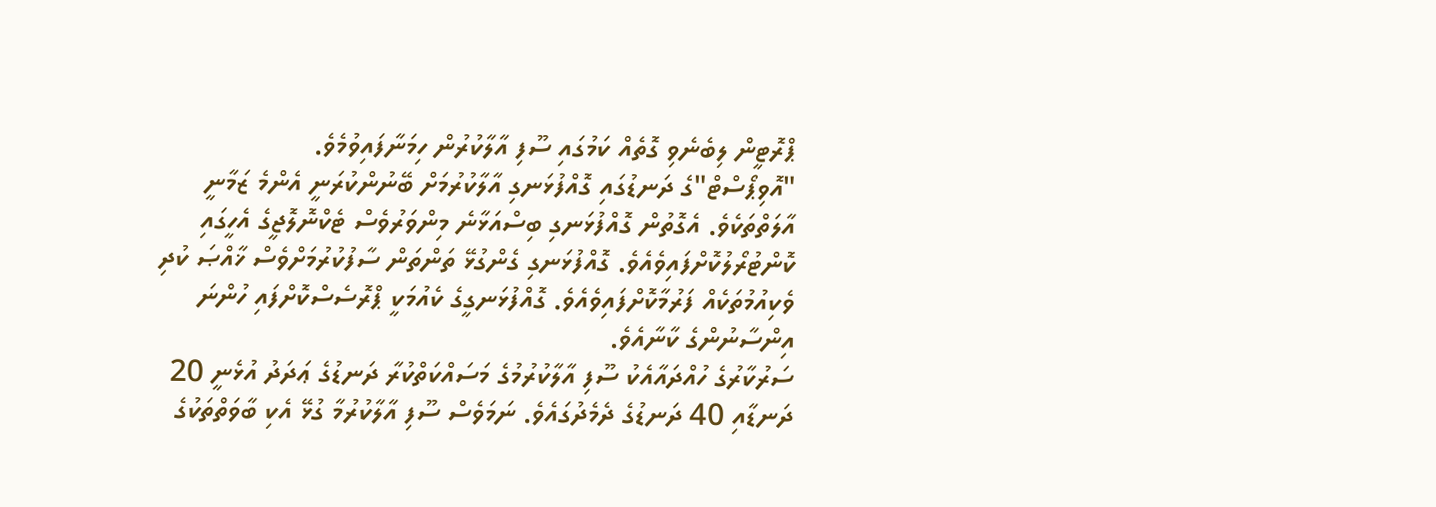ޕްރޮޓީން ލިބެނެވި ގޮތެއް ކަމުގައި ސޫފި އާލާކުރުން ހިމަނާފައިވުމެވެ.
"އޮވިޕޯސްޓް"ގެ ދަނޑުގައި ގޮއްފުޅަނގި އާލާކުރުމަށް ބޭނުންކުރަނީ އެންމެ ޒަމާނީ އާލަތްތަކެވެ. އެގޮތުން ގޮއްފުޅަނގި ބިސްއަޅާނެ މިންވަރުވެސް ޓެކްނޮލޮޖީގެ އެހީގައި ކޮންޓުރޯލުކޮށްފައިވެއެވެ. ގޮއްފުޅަނގި ގެންގުޅޭ ތަންތަން ސާފުކުރުމަށްވެސް ޚާއްޞަ ކުދި ވެކިއުމުތަކެއް ފަރުމާކޮށްފައިވެއެވެ. ގޮއްފުޅަނގީގެ ކެއުމަކީ ޕްރޮސެސްކޮށްފައި ހުންނަ އިންސާނުންގެ ކާނާއެވެ.
ސަރުކާރުގެ ހުއްދައާއެކު ސޫފި އާލާކުރުމުގެ މަސައްކަތްކުރާ ދަނޑުގެ ޢަދަދު އުޅެނީ 20 ދަނޑާއި 40 ދަނޑުގެ ދެމެދުގައެވެ. ނަމަވެސް ސޫފި އާލާކުރުމާ ގުޅޭ އެކި ބާވަތްތަކުގެ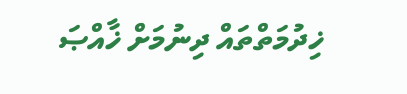ޚިދުމަތްތައް ދިނުމަށް ޚާއްޞަ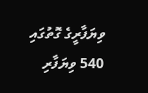ވިޔަފާރީގެ ގޮތުގައި 540 ވިޔަފާރި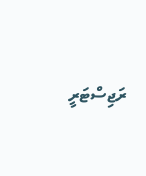ރަޖިސްޓަރީ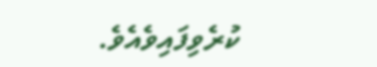ކުރެވިފައިވެއެވެ.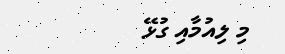މި ލިއުމާއި ގުޅޭ